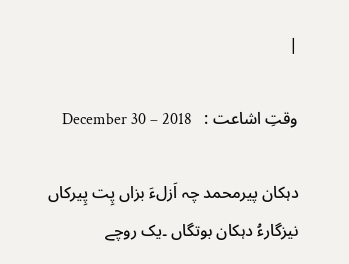|

وقتِ اشاعت :   December 30 – 2018

دہکان پیرمحمد چہ اَزلءَ بزاں پِت پِیرکاں نیزگارءُ دہکان بوتگاں ۔یک روچے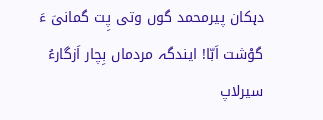دہکان پیرمحمد گوں وتی پِت گمانیؔ ءَ گوْشت اَبّا! ایندگہ مردماں بِچار اَزگارءُ سیرلاپ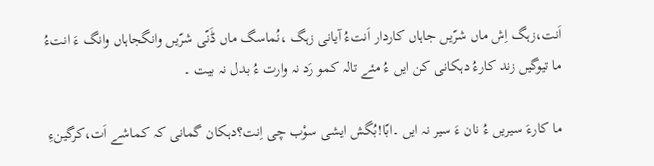اَنت،زہگ اِش ماں شرّیں جاہاں کاردار اَنتءُ آیانی زہگ ،نُماسگ ماں ڈَنّی شرّیں وانگجاہاں وانگ ءَ انتءُ ما تیوگیں زند کارءُ دہکانی کن ایں ءُ مئے تالہ کمو رَد نہ وارت ءُ بدل نہ بیت ۔

ما کارءَ سیریں ءُ نان ءَ سیر نہ ایں ۔ابّا!بُگش ایشی سوْب چی اِنت؟دہکان گمانی کہ کماشے اَت،کرگینءِ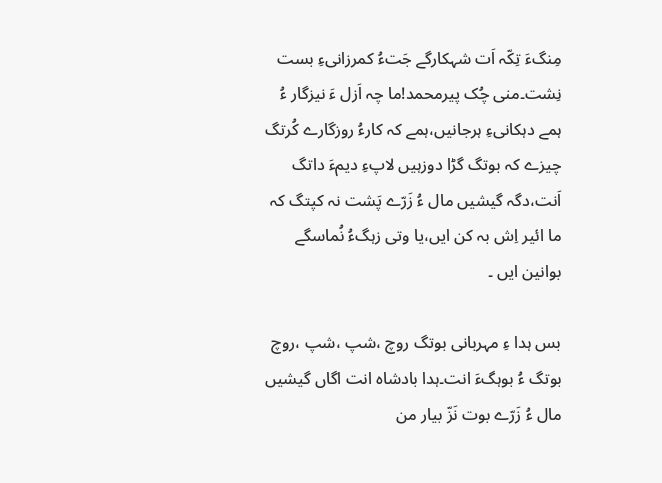مِنگءَ تِکّہ اَت شہکارگے جَتءُ کمرزانیءِ بست نِشت۔منی چُک پیرمحمد!ما چہ اَزل ءَ نیزگار ءُ ہمے دہکانیءِ ہرجانیں،ہمے کہ کارءُ روزگارے کُرتگ چیزے کہ بوتگ گڑا دوزہیں لاپءِ دیمءَ داتگ اَنت،دگہ گیشیں مال ءُ زَرّے پَشت نہ کپتگ کہ ما ائیر اِش بہ کن ایں،یا وتی زہگءُ نُماسگے بوانین ایں ۔

بس ہدا ءِ مہربانی بوتگ روچ ،شپ ،شپ ،روچ بوتگ ءُ بوہگءَ انت۔ہدا بادشاہ انت اگاں گیشیں مال ءُ زَرّے بوت نَزّ بیار من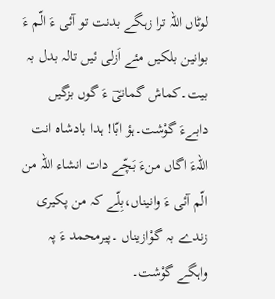لوٹاں اللہ ترا زہگے بدنت تو آئی ءَ الّم ءَ بوانین بلکیں مئے اَزلی ئیں تالہ بدل بہ بیت۔کماش گمانیؔ ءَ گوں بزگیں دابےءَ گوْشت۔ہؤ ابّا! ہدا بادشاہ انت اللہءَ اگاں منءَ بَچّے دات انشاء اللہ من الّم آئی ءَ وانیناں،بِلّے کہ من پکیری زندے بہ گوْازیناں ۔پیرمحمد ءَ پہ واہگے گوْشت۔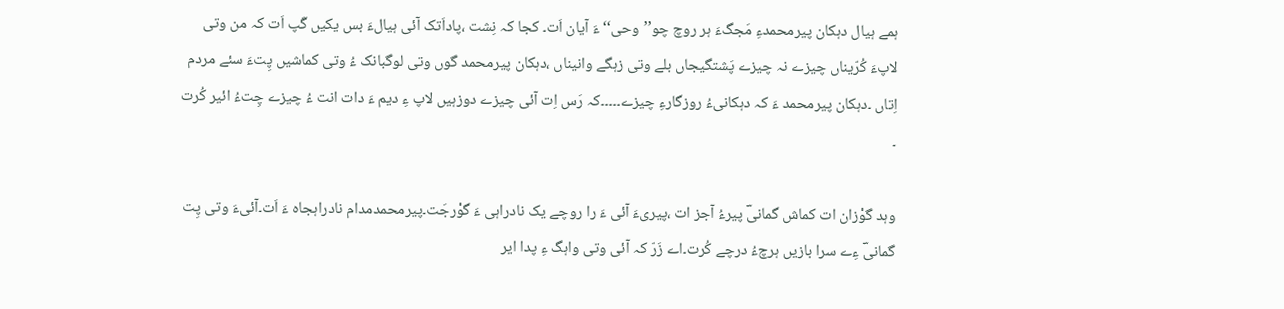ہمے ہیال دہکان پیرمحمدءِ مَجگءَ ہر روچ چو’’وحی‘‘ ءَ آیان اَت۔ کجا کہ نِشت ،پاداَتک آئی ہیالءَ بس یکیں گَپ اَت کہ من وتی لاپءَ کُرّیناں چیزے نہ چیزے پَشتگیجاں بلے وتی زہگے وانیناں ،دہکان پیرمحمد گوں وتی لوگبانک ءُ وتی کماشیں پِتءَ سئے مردم اِتاں ۔دہکان پیرمحمد ءَ کہ دہکانیءُ روزگارءِ چیزے۔۔۔۔۔کہ رَس اِت آئی چیزے دوزہیں لاپ ءِ دیم ءَ دات انت ءُ چیزے چِتءُ ائیر کُرت ۔

وہد گوْزان ات کماش گمانیؔ پیرءُ آجز ات ،پیریءَ آئی ءَ را روچے یک نادراہی ءَ گوْرجَت۔پیرمحمدمدام نادراہجاہ ءَ اَت۔آئیءَ وتی پِت گمانیؔ ءِے سرا بازیں ہرچءُ درچے کُرت۔اے زَرّ کہ آئی وتی واہگ ءِ پدا ایر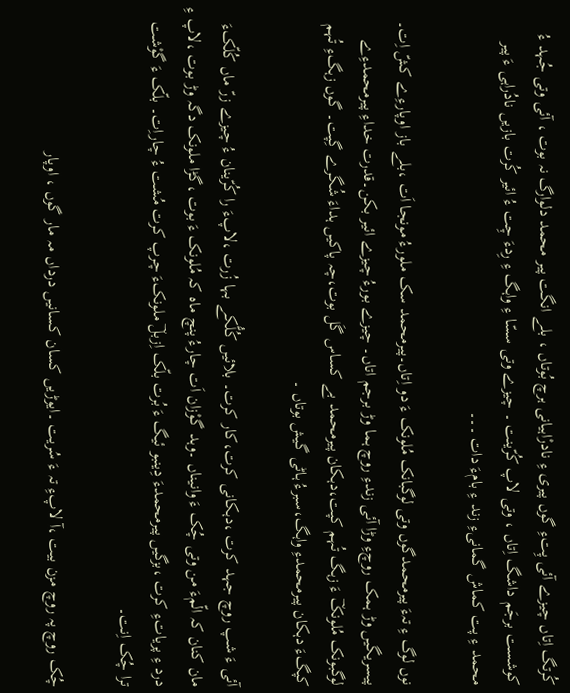کُرتگ اِتاں چیزے آئی پِتءِ گوں پیری ءِ نادرْاہیانی ہرچ بُوتاں ، بلے انگت پیر محمد دلوارگ نہ بوت ، آئی وتی جُہد ءُ کوشست برجَم داشگ اِتاں ، وتی لاپ کُرّینت ۔ چیزے وتی سسّا ءِ واہگ ءِ رِدءَ چِت ءُ ائیر کُرت بازیں نادُراہی ءَ پیر محمد ءِ پت کماش گمانیءِ زند ءِ بامءَ دات ۔۔۔

نوں لوگ ءِ تہءَ پیرمحمدگوں وتی لوگبانک مُلونک ءَ دو اِتاں۔پیرمحمد سک ملورءُ مونجا اَت ،بلے باز اوپارءِے کشّ اِت۔ پیسریگیں وڑ ہمک روچءِ وڑا آئی زندءِ روچ ہما وڑ برجم اتاں۔ چیزے بورءُ چیزے ائیر بکن۔قدرت خداءِ پیرمحمدءِے لوگبونک مُلونکؔ ءَ زہگ تُہم کپت،دہکان پیرمحمد بے کساس گَل بوت،چہ پاکیں ہداءَ شُگرے گِپت۔ گوں زہگءِ تُہم کپگءَ دہکان پیرمحمدءِ واہگ،سبرءُ ہاٹی گیش بوتاں ۔

آئی ءَ شپ روچ جہد کرت ،دہکانی کرت،کار کرت۔ بلائیں کُلُّکے بہا زُرت ،لاپءَ را کُرّینان ءُ چیزے زرّ ماں کُلّکءَ مان کنان کہ الّمءَ من وتی چُک ءَ وانیناں ۔وہد گوْزان اَت چارءُ پنچ ماہ کہ مُلونک ءَ بوت ،گڑا ملونک دگہ وڑ بوت ،لاپ ءِ درد ءِ پریاتءِ کرت ،بزگیں پیرمحمدءَ دِینبو ئیگ ءَ بُرت بلّک اِزبلؔ ملونکءَ چرپ کرت مُشت ءُ چاراِت۔ بلّک ءَ گوْشت ترا چُک اِنت۔

چُک روچ پہ روچ مزن بیت ،آ لاپءِ تہ ءَ سُریت ۔ایوڑیں کسان کسانیں درداں مہ مار گوں ، اوپار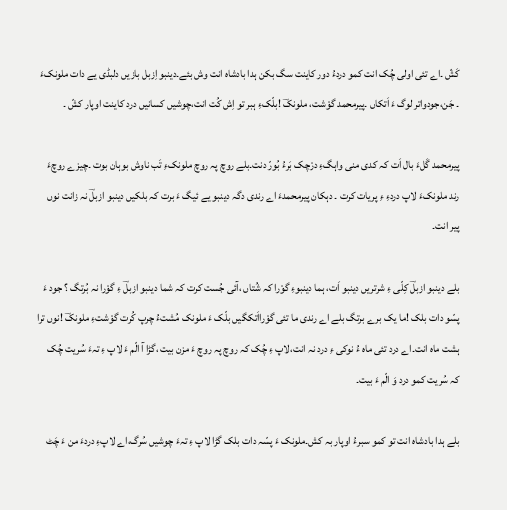کَشّ ۔اے تئی اولی چُک انت کمو دردءُ دور کاینت سگ بکن ہدا بادشاہ انت وش بئے۔دینبو اِزبل بازیں دلبڈی یے دات ملونکءَ ۔ جَن،جودواتر لوگ ءَ اَتکاں ۔پیرمحمد گوْشت، ملونکؔ !بلّکءِ ہبر تو اِش کُت انت،چوشیں کسانیں درد کاینت اوپار کشّ ۔

پیرمحمد گَلءَ بال اَت کہ کدی منی واہگءِ درْچک بَرءُ بُورّ دنت۔بلے روچ پہ روچ ملونکءِ تَب ناوش بوہان بوت ۔چیزے روچءَ رند ملونکءَ لاپ دردءِ ءِ پریات کرت ۔ دہکان پیرمحمدءَ اے رندی دگہ دینبو یے ئیگ ءَ برت کہ بلکیں دینبو ازبلؔ نہ زانت نوں پیر انت۔

بلے دینبو ازبلؔ کِلّی ءِ شرتریں دینبو اَت، ہما دینبوءِ گوْرا کہ شُتاں ،آئی جُست کرت کہ شما دینبو ازبلؔ ءِ گوْرا نہ بُرتگ ؟ جود ءَ پسّو دات بلک !ما یک برے برتگ بلے اے رندی ما تئی گوْرااَتکگیں بلّک ءَ ملونک مُشتءُ چرپ کُرت گوْشتءِ ملونکؔ !نوں ترا ہشت ماہ انت۔اے درد تئی ماہ ءُ نوکی ءِ درد نہ انت،لاپ ءِ چُک کہ روچ پہ روچ ءَ مزن بیت ،گڑا آ الّم ءَ لاپ ءِ تہءَ سُریت چُک کہ سُریت کمو درد وَ الّم ءَ بیت۔

بلے ہدا بادشاہ انت تو کمو سبرءُ اوپار بہ کش۔ملونک ءَ پسّہ دات بلک گڑا لاپ ءِ تہءَ چوشیں سُرگ،اے لاپءِ دردءَ من ءَ چَٹ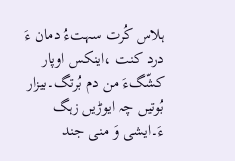ہلاس کُرت سہتءُ دمان ءَ درد کنت ،اینکس اوپار کشّگءَ من دم بُرتگ۔بیزار بُوتیں چہ ایوڑیں زہگ ءَ۔ایشی وَ منی جند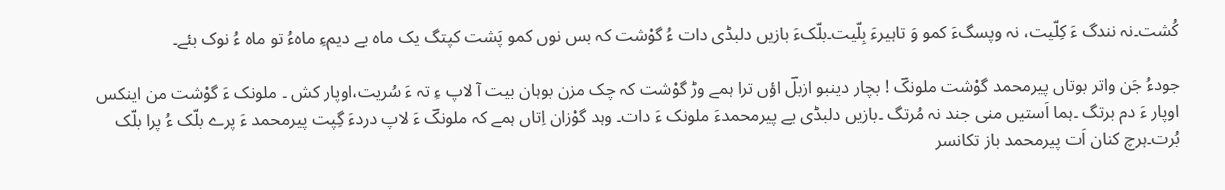کُشت۔نہ نندگ ءَ کِلّیت، نہ وپسگءَ کمو وَ تاہیرءَ بِلّیت۔بلّکءَ بازیں دلبڈی دات ءُ گوْشت کہ بس نوں کمو پَشت کپتگ یک ماہ یے دیمءِ ماہءُ تو ماہ ءُ نوک بئے۔

جودءُ جَن واتر بوتاں پیرمحمد گوْشت ملونکؔ ! بچار دینبو ازبلؔ اؤں ترا ہمے وڑ گوْشت کہ چک مزن بوہان بیت آ لاپ ءِ تہ ءَ سُریت،اوپار کش ۔ ملونک ءَ گوْشت من اینکس اوپار ءَ دم برتگ ۔ہما اَستیں منی جند نہ مُرتگ ۔بازیں دلبڈی یے پیرمحمدءَ ملونک ءَ دات۔ وہد گوْزان اِتاں ہمے کہ ملونکؔ ءَ لاپ دردءَ گِپت پیرمحمد ءَ پرے بلّک ءُ پرا بلّک بُرت۔ہرچ کنان اَت پیرمحمد باز تکانسر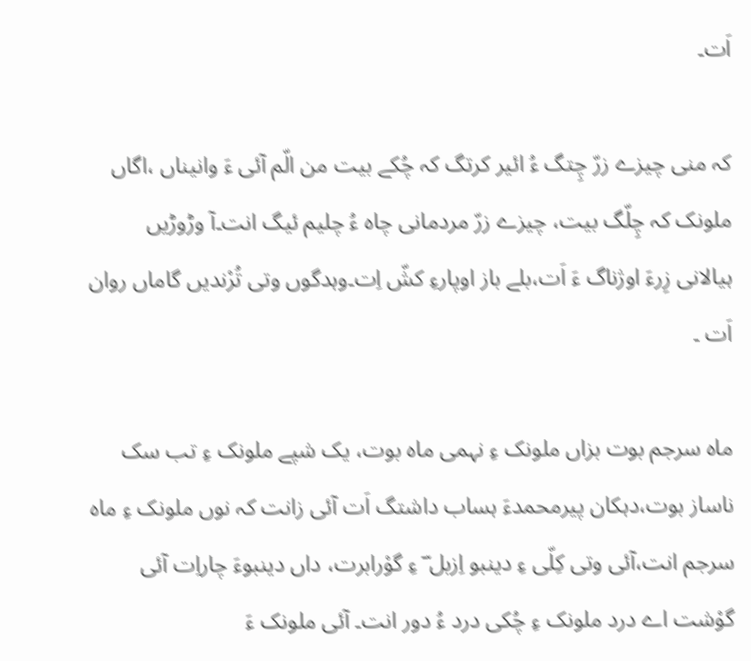اَت۔

کہ منی چیزے زرّ چِتگ ءُ ائیر کرتگ کہ چُکے بیت من الّم آئی ءَ وانیناں ،اگاں ملونک کہ چِلّگ بیت، چیزے زرّ مردمانی چاہ ءُ چلیم ئیگ انت۔آ وڑوڑیں ہیالانی زِرءَ اوژناگ ءَ اَت،بلے باز اوپارءِ کشّ اِت۔وہدگوں وتی تُرْندیں گاماں روان اَت ۔

ماہ سرجم بوت بزاں ملونک ءِ نہمی ماہ بوت، یک شپے ملونک ءِ تب سک ناساز بوت،دہکان پیرمحمدءَ ہساب داشتگ اَت آئی زانت کہ نوں ملونک ءِ ماہ سرجم انت،آئی وتی کِلّی ءِ دینبو اِزبل ؔ ءِ گوْرابرت، داں دینبوءَ چاراِت آئی گوْشت اے درد ملونک ءِ چُکی درد ءُ دور انت۔ آئی ملونک ءَ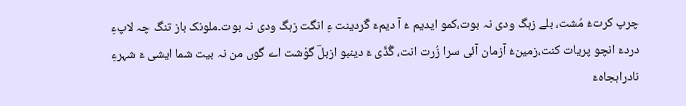چرپ کرتءُ مُشت، بلے زہگ ودی نہ بوت،کمو ایدیم ءُ آ دیمءَ گَردینت ءِ انگت زہگ ودی نہ بوت۔ملونک باز تنگ چہ لاپءِ دردءَ انچو پریات کنت،زمینءُ آزمان آئی سرا زُرت انت، گُڈّی ءَ دینبو ازبلؔ گوْشت اے گوں من نہ بیت شما ایشی ءَ شہرءِ نادراہجاہءَ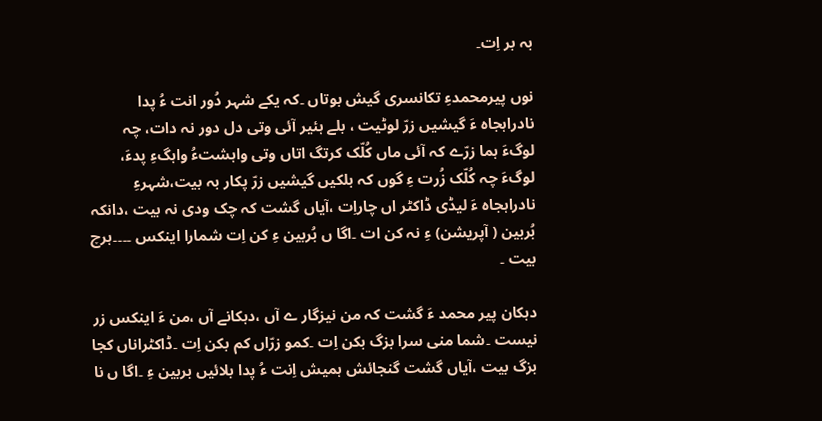بہ بر اِت۔

نوں پیرمحمدءِ تکانسری گیش بوتاں ۔کہ یکے شہر دُور انت ءُ پدا نادراہجاہ ءَ گیشیں زرّ لوٹیت ، بلے ہئیر آئی وتی دل دور نہ دات، چہ لوگءَ ہما زرّے کہ آئی ماں کُلّک کرتگ اتاں وتی واہشتءُ واہگءِ پدءَ، لوگءَ چہ کُلّک زُرت ءِ گوں کہ بلکیں گیشیں زرّ پکار بہ بیت،شہرءِ نادراہجاہ ءَ لیڈی ڈاکٹر اں چاراِت ،آیاں گشت کہ چک ودی نہ بیت ،دانکہ بُربین ( آپریشن) ءِ نہ کن ات ۔اگا ں بُربین ءِ کن اِت شمارا اینکس ۔۔۔۔ہرچ بیت ۔

دہکان پیر محمد ءَ گشت کہ من نیزگار ے آں ،دہکانے آں ،من ءَ اینکس زر نیست ۔شما منی سرا بزگ بکن اِت ۔کمو زرّاں کم بکن اِت ۔ڈاکٹراناں کجا بزگ بیت ،آیاں گشت گنجائش ہمیش اِنت ءُ پدا بلائیں بربین ءِ ۔اگا ں نا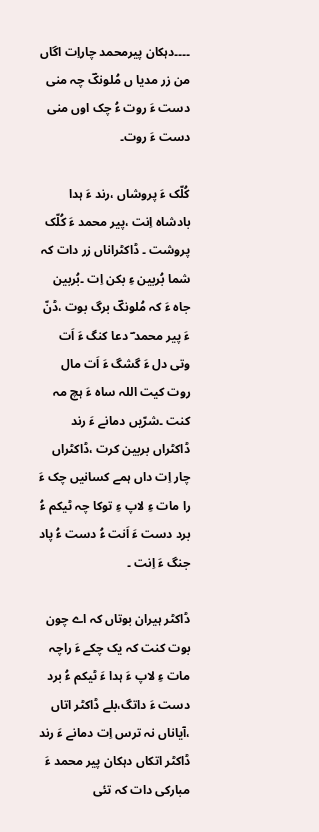۔۔۔۔دہکان پیرمحمد چاراِت اگاں من زر مدیا ں مُلونکؔ چہ منی دست ءَ روت ءُ چک اوں منی دست ءَ روت۔

کُلّک ءَ پروشاں ،رند ءَ ہدا بادشاہ اِنت ،پیر محمد ءَ کُلّک پروشت ۔ ڈاکٹراناں زر دات کہ شما بُربین ءِ بکن اِت ۔بُربین جاہ ءَ کہ مُلونکؔ برگ بوت ،ڈنّ ءَ پیر محمد ؔ دعا کنگ ءَ اَت وتی دل ءَ گشگ ءَ اَت مال روت کیت اللہ ساہ ءَ ہچ مہ کنت ۔شرّیں دمانے ءَ رند ڈاکٹراں بربین کرت ،ڈاکٹراں چار اِت داں ہمے کسانیں چک ءَ را مات ءِ لاپ ءِ توکا چہ ٹیکم ءُ برد دست ءَ اَنت ءُ دست ءُ پاد جنگ ءَ اِنت ۔

ڈاکٹر ہیران بوتاں کہ اے چون بوت کنت کہ یک چکے ءَ راچہ مات ءِ لاپ ءَ ہدا ءَ ٹیکم ءُ برد دست ءَ داتگ،بلے ڈاکٹر اتاں ،آیاناں نہ ترس اِت دمانے ءَ رند ڈاکٹر اتکاں دہکان پیر محمد ءَ مبارکی دات کہ تئی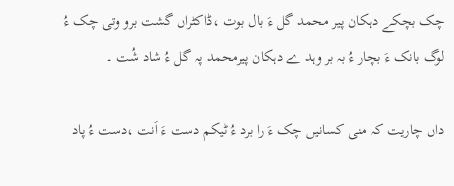چک بچکے دہکان پیر محمد گل ءَ بال بوت ،ڈاکٹراں گشت برو وتی چک ءُ لوگ بانک ءَ بچار ءُ بہ بر وہد ے دہکان پیرمحمد پہ گل ءُ شاد شُت ۔

داں چاریت کہ منی کسانیں چک ءَ را برد ءُ ٹیکم دست ءَ اَنت ،دست ءُ پاد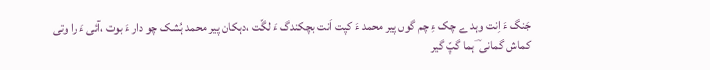جَنگ ءَ اِنت وہد ے چک ءِ چم گوں پیر محمد ءَ کپت اَنت بچکندگ ءَ لگّت ،دہکان پیر محمد ہُشک چو دار ءَ بوت ،آئی ءَ را وتی کماش گمانی ؔ ہما گپّ گیر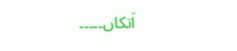اَتکاں۔۔۔۔۔